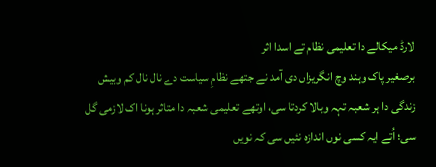لارڈ میکالے دا تعلیمی نظام تے اسدا اثر
برصغیر پاک وہند وچ انگریزاں دی آمد نے جتھے نظامِ سیاست دے نال نال کم وبیش زندگی دا ہر شعبہ تہہ وبالا کردتا سی، اوتھے تعلیمی شعبہ دا متاثر ہونا اک لازمی گل سی؛ اُتے ایہ کسی نوں اندازہ نئيں سی کہ نويں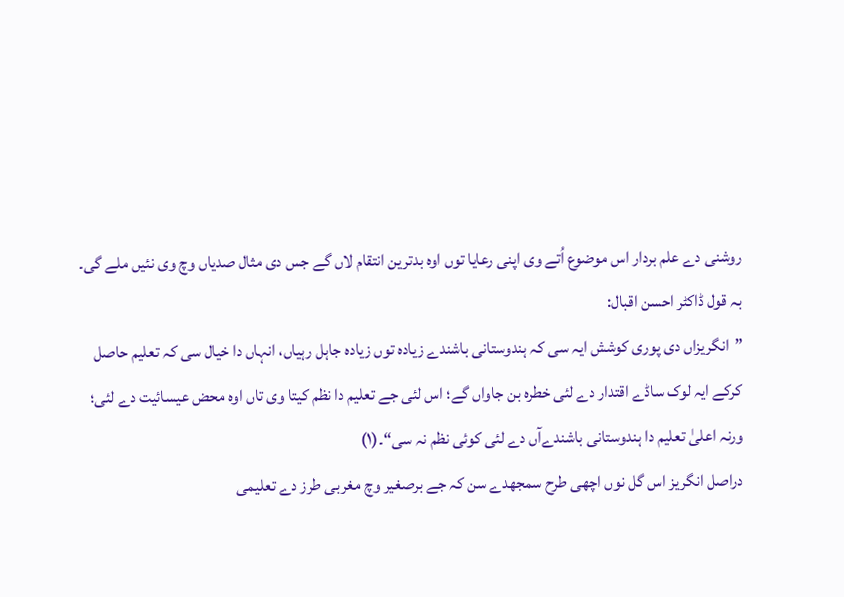روشنی دے علم بردار اس موضوع اُتے وی اپنی رعایا توں اوہ بدترین انتقام لاں گے جس دی مثال صدیاں وچ وی نئيں ملے گی۔
بہ قول ڈاکٹر احسن اقبال:
”انگریزاں دی پوری کوشش ایہ سی کہ ہندوستانی باشندے زیادہ توں زیادہ جاہل رہیاں، انہاں دا خیال سی کہ تعلیم حاصل کرکے ایہ لوک ساڈے اقتدار دے لئی خطرہ بن جاواں گے؛ اس لئی جے تعلیم دا نظم کيتا وی تاں اوہ محض عیسائیت دے لئی؛ ورنہ اعلیٰ تعلیم دا ہندوستانی باشندےآں دے لئی کوئی نظم نہ سی“۔(۱)
دراصل انگریز اس گل نوں اچھی طرح سمجھدے سن کہ جے برصغیر وچ مغربی طرز دے تعلیمی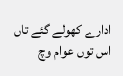ادارے کھولے گئے تاں اس توں عوام وچ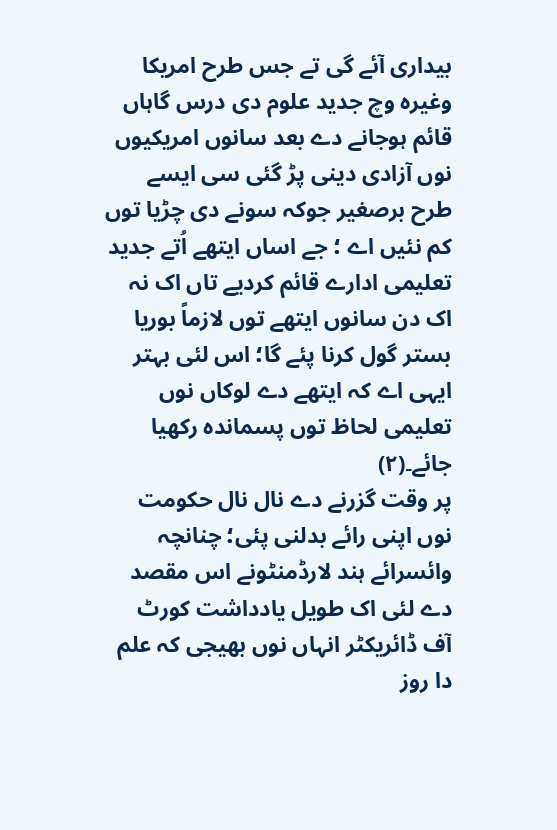بیداری آئے گی تے جس طرح امریکا وغیرہ وچ جدید علوم دی درس گاہاں قائم ہوجانے دے بعد سانوں امریکیوں نوں آزادی دینی پڑ گئی سی ايسے طرح برصغیر جوکہ سونے دی چڑیا توں کم نئيں اے ؛ جے اساں ایتھے اُتے جدید تعلیمی ادارے قائم کردیے تاں اک نہ اک دن سانوں ایتھے توں لازماً بوریا بستر گول کرنا پئے گا؛ اس لئی بہتر ایہی اے کہ ایتھے دے لوکاں نوں تعلیمی لحاظ توں پسماندہ رکھیا جائے۔(۲)
پر وقت گزرنے دے نال نال حکومت نوں اپنی رائے بدلنی پئی؛ چنانچہ وائسرائے ہند لارڈمنٹونے اس مقصد دے لئی اک طویل یادداشت کورٹ آف ڈائریکٹر انہاں نوں بھیجی کہ علم دا روز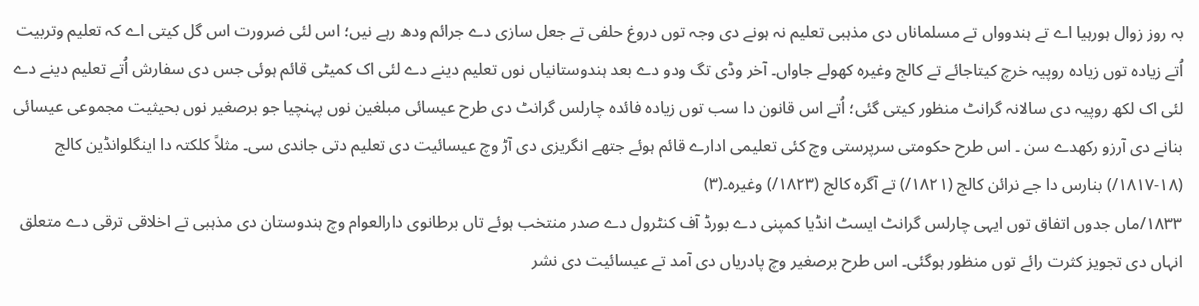بہ روز زوال ہورہیا اے تے ہندوواں تے مسلماناں دی مذہبی تعلیم نہ ہونے دی وجہ توں دروغ حلفی تے جعل سازی دے جرائم ودھ رہے نيں؛ اس لئی ضرورت اس گل کيتی اے کہ تعلیم وتربیت اُتے زیادہ توں زیادہ روپیہ خرچ کيتاجائے تے کالج وغیرہ کھولے جاواں۔ آخر وڈی تگ ودو دے بعد ہندوستانیاں نوں تعلیم دینے دے لئی اک کمیٹی قائم ہوئی جس دی سفارش اُتے تعلیم دینے دے لئی اک لکھ روپیہ دی سالانہ گرانٹ منظور کيتی گئی؛ اُتے اس قانون دا سب توں زیادہ فائدہ چارلس گرانٹ دی طرح عیسائی مبلغین نوں پہنچیا جو برصغیر نوں بحیثیت مجموعی عیسائی بنانے دی آرزو رکھدے سن ۔ اس طرح حکومتی سرپرستی وچ کئی تعلیمی ادارے قائم ہوئے جتھے انگریزی دی آڑ وچ عیسائیت دی تعلیم دتی جاندی سی۔ مثلاً کلکتہ دا اینگلوانڈین کالج (۱۸-۱۸۱۷/) بنارس دا جے نرائن کالج (۱۸۲۱/) تے آگرہ کالج (۱۸۲۳/) وغیرہ۔(۳)
۱۸۳۳/ماں جدوں اتفاق توں ایہی چارلس گرانٹ ایسٹ انڈیا کمپنی دے بورڈ آف کنٹرول دے صدر منتخب ہوئے تاں برطانوی دارالعوام وچ ہندوستان دی مذہبی تے اخلاقی ترقی دے متعلق انہاں دی تجویز کثرت رائے توں منظور ہوگئی۔ اس طرح برصغیر وچ پادریاں دی آمد تے عیسائیت دی نشر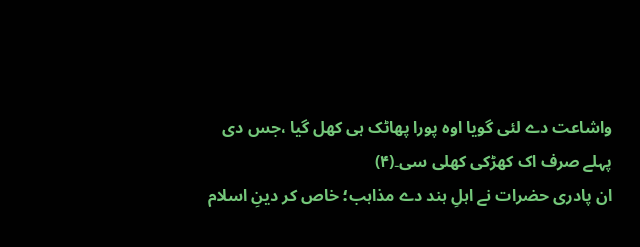واشاعت دے لئی گویا اوہ پورا پھاٹک ہی کھل گیا ،جس دی پہلے صرف اک کھڑکی کھلی سی۔(۴)
ان پادری حضرات نے اہلِ ہند دے مذاہب؛ خاص کر دینِ اسلام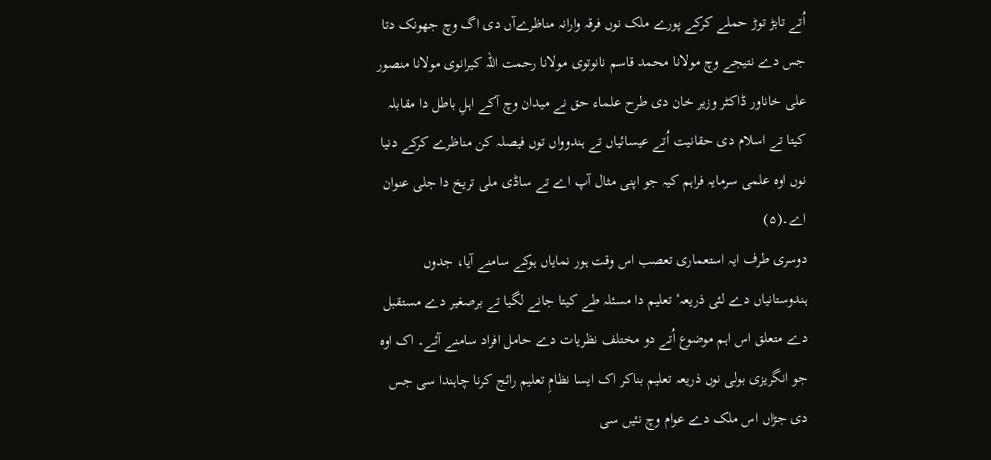اُتے تابڑ توڑ حملے کرکے پورے ملک نوں فرقہ وارانہ مناظرےآں دی اگ وچ جھونک دتا جس دے نتیجے وچ مولانا محمد قاسم نانوتوی مولانا رحمت اللہ کیرانوی مولانا منصور علی خاناور ڈاکٹر وزیر خان دی طرح علماء حق نے میدان وچ آکے اہلِ باطل دا مقابلہ کيتا تے اسلام دی حقانیت اُتے عیسائیاں تے ہندوواں توں فیصلہ کن مناظرے کرکے دنیا نوں اوہ علمی سرمایہ فراہم کیہ جو اپنی مثال آپ اے تے ساڈی ملی تریخ دا جلی عنوان اے۔(۵)
دوسری طرف ایہ استعماری تعصب اس وقت ہور نمایاں ہوکے سامنے آیا، جدوں ہندوستانیاں دے لئی ذریعہٴ تعلیم دا مسئلہ طے کيتا جانے لگیا تے برصغیر دے مستقبل دے متعلق اس اہم موضوع اُتے دو مختلف نظریات دے حامل افراد سامنے آئے۔ اک اوہ جو انگریزی بولی نوں ذریعہ تعلیم بناکر اک ایسا نظامِ تعلیم رائج کرنا چاہندا سی جس دی جڑاں اس ملک دے عوام وچ نئيں سی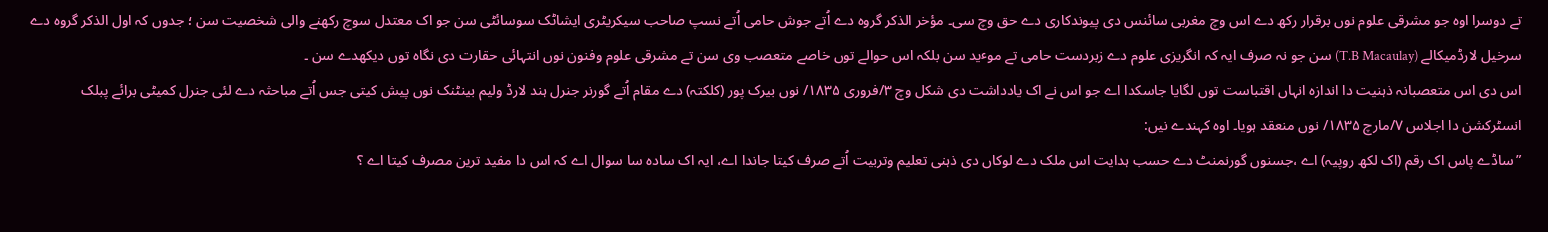تے دوسرا اوہ جو مشرقی علوم نوں برقرار رکھ دے اس وچ مغربی سائنس دی پیوندکاری دے حق وچ سی۔ مؤخر الذکر گروہ دے اُتے جوش حامی اُتے نسپ صاحب سیکریٹری ایشاٹک سوسائٹی سن جو اک معتدل سوچ رکھنے والی شخصیت سن ؛ جدوں کہ اول الذکر گروہ دے سرخیل لارڈمیکالے (T.B Macaulay) سن جو نہ صرف ایہ کہ انگریزی علوم دے زبردست حامی تے موٴید سن بلکہ اس حوالے توں خاصے متعصب وی سن تے مشرقی علوم وفنون نوں انتہائی حقارت دی نگاہ توں دیکھدے سن ۔
اس دی اس متعصبانہ ذہنیت دا اندازہ انہاں اقتباست توں لگایا جاسکدا اے جو اس نے اک یادداشت دی شکل وچ ۳/فروری ۱۸۳۵/ نوں بیرک پور (کلکتہ) دے مقام اُتے گورنر جنرل ہند لارڈ ولیم بینٹنک نوں پیش کيتی جس اُتے مباحثہ دے لئی جنرل کمیٹی برائے پبلک انسٹرکشن دا اجلاس ۷/مارچ ۱۸۳۵/ نوں منعقد ہويا۔ اوہ کہندے نيں:
”ساڈے پاس اک رقم (اک لکھ روپیہ) اے ،جسنوں گورنمنٹ دے حسب ہدایت اس ملک دے لوکاں دی ذہنی تعلیم وتربیت اُتے صرف کيتا جاندا اے، ایہ اک سادہ سا سوال اے کہ اس دا مفید ترین مصرف کيتا اے ؟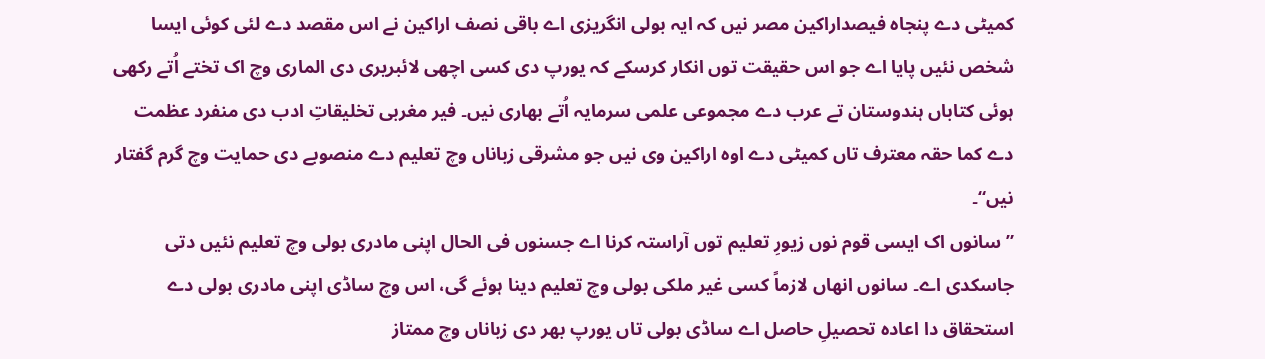کمیٹی دے پنجاہ فیصداراکین مصر نيں کہ ایہ بولی انگریزی اے باقی نصف اراکین نے اس مقصد دے لئی کوئی ایسا شخص نئيں پایا اے جو اس حقیقت توں انکار کرسکے کہ یورپ دی کسی اچھی لائبریری دی الماری وچ اک تختے اُتے رکھی ہوئی کتاباں ہندوستان تے عرب دے مجموعی علمی سرمایہ اُتے بھاری نيں۔ فیر مغربی تخلیقاتِ ادب دی منفرد عظمت دے کما حقہ معترف تاں کمیٹی دے اوہ اراکین وی نيں جو مشرقی زباناں وچ تعلیم دے منصوبے دی حمایت وچ گرم گفتار نيں“۔
”سانوں اک ایسی قوم نوں زیورِ تعلیم توں آراستہ کرنا اے جسنوں فی الحال اپنی مادری بولی وچ تعلیم نئيں دتی جاسکدی اے۔ سانوں انھاں لازماً کسی غیر ملکی بولی وچ تعلیم دینا ہوئے گی، اس وچ ساڈی اپنی مادری بولی دے استحقاق دا اعادہ تحصیلِ حاصل اے ساڈی بولی تاں یورپ بھر دی زباناں وچ ممتاز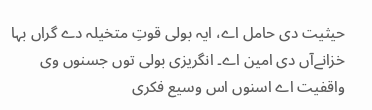حیثیت دی حامل اے، ایہ بولی قوتِ متخیلہ دے گراں بہا خزانےآں دی امین اے۔ انگریزی بولی توں جسنوں وی واقفیت اے اسنوں اس وسیع فکری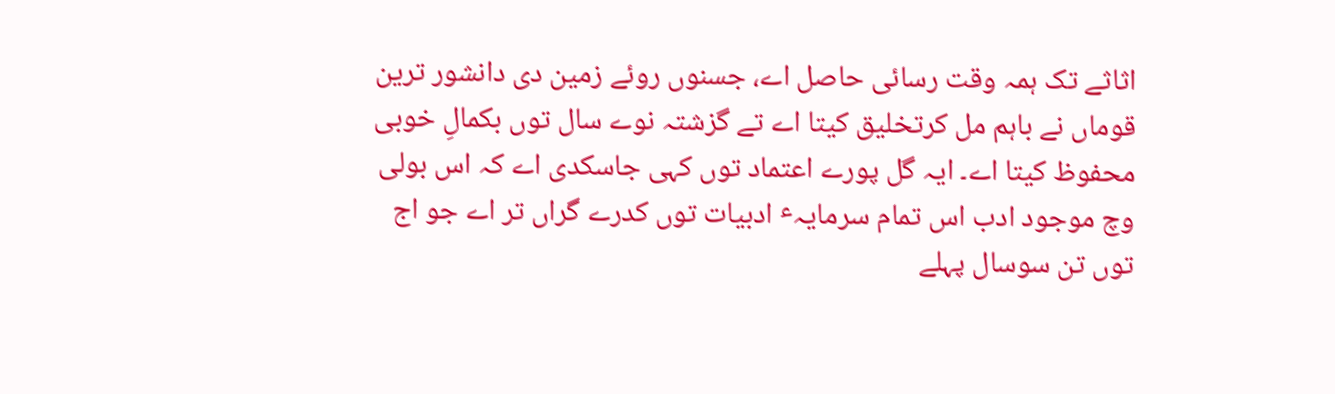اثاثے تک ہمہ وقت رسائی حاصل اے، جسنوں روئے زمین دی دانشور ترین قوماں نے باہم مل کرتخلیق کيتا اے تے گزشتہ نوے سال توں بکمالِ خوبی محفوظ کيتا اے۔ ایہ گل پورے اعتماد توں کہی جاسکدی اے کہ اس بولی وچ موجود ادب اس تمام سرمایہٴ ادبیات توں کدرے گراں تر اے جو اج توں تن سوسال پہلے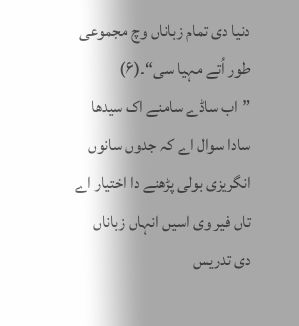دنیا دی تمام زباناں وچ مجموعی طور اُتے مہیا سی“۔(۶)
”اب ساڈے سامنے اک سیدھا سادا سوال اے کہ جدوں سانوں انگریزی بولی پڑھنے دا اختیار اے تاں فیر وی اسيں انہاں زباناں دی تدریس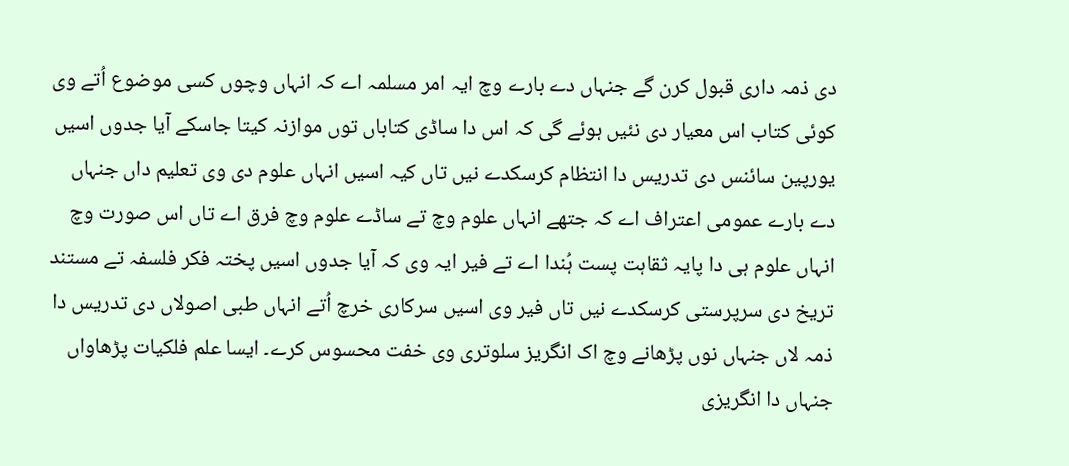دی ذمہ داری قبول کرن گے جنہاں دے بارے وچ ایہ امر مسلمہ اے کہ انہاں وچوں کسی موضوع اُتے وی کوئی کتاب اس معیار دی نئيں ہوئے گی کہ اس دا ساڈی کتاباں توں موازنہ کيتا جاسکے آیا جدوں اسيں یورپین سائنس دی تدریس دا انتظام کرسکدے نيں تاں کیہ اسيں انہاں علوم دی وی تعلیم داں جنہاں دے بارے عمومی اعتراف اے کہ جتھے انہاں علوم وچ تے ساڈے علوم وچ فرق اے تاں اس صورت وچ انہاں علوم ہی دا پایہ ثقاہت پست ہُندا اے تے فیر ایہ وی کہ آیا جدوں اسيں پختہ فکر فلسفہ تے مستند تریخ دی سرپرستی کرسکدے نيں تاں فیر وی اسيں سرکاری خرچ اُتے انہاں طبی اصولاں دی تدریس دا ذمہ لاں جنہاں نوں پڑھانے وچ اک انگریز سلوتری وی خفت محسوس کرے۔ ایسا علم فلکیات پڑھاواں جنہاں دا انگریزی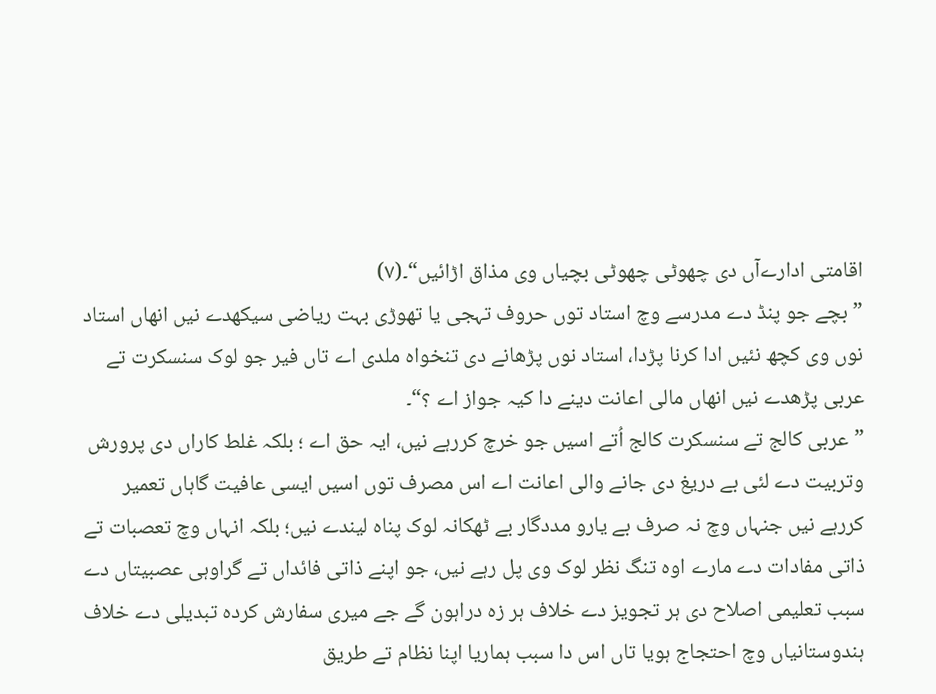اقامتی ادارےآں دی چھوٹی چھوٹی بچیاں وی مذاق اڑائیں“۔(۷)
”بچے جو پنڈ دے مدرسے وچ استاد توں حروف تہجی یا تھوڑی بہت ریاضی سیکھدے نيں انھاں استاد نوں وی کچھ نئيں ادا کرنا پڑدا، استاد نوں پڑھانے دی تنخواہ ملدی اے تاں فیر جو لوک سنسکرت تے عربی پڑھدے نيں انھاں مالی اعانت دینے دا کیہ جواز اے ؟“۔
”عربی کالج تے سنسکرت کالج اُتے اسيں جو خرچ کررہے نيں، ایہ حق اے ؛ بلکہ غلط کاراں دی پرورش وتربیت دے لئی بے دریغ دی جانے والی اعانت اے اس مصرف توں اسيں ایسی عافیت گاہاں تعمیر کررہے نيں جنہاں وچ نہ صرف بے یارو مددگار بے ٹھکانہ لوک پناہ لیندے نيں؛ بلکہ انہاں وچ تعصبات تے ذاتی مفادات دے مارے اوہ تنگ نظر لوک وی پل رہے نيں، جو اپنے ذاتی فائداں تے گراوہی عصبیتاں دے سبب تعلیمی اصلاح دی ہر تجویز دے خلاف ہر زہ دراہون گے جے میری سفارش کردہ تبدیلی دے خلاف ہندوستانیاں وچ احتجاج ہويا تاں اس دا سبب ہماریا اپنا نظام تے طریق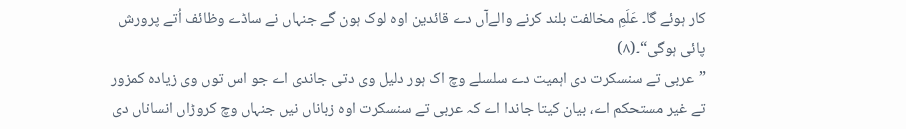کار ہوئے گا۔ عَلَمِ مخالفت بلند کرنے والےآں دے قائدین اوہ لوک ہون گے جنہاں نے ساڈے وظائف اُتے پرورش پائی ہوگی“۔(۸)
”عربی تے سنسکرت دی اہمیت دے سلسلے وچ اک ہور دلیل وی دتی جاندی اے جو اس توں وی زیادہ کمزور تے غیر مستحکم اے، بیان کيتا جاندا اے کہ عربی تے سنسکرت اوہ زباناں نيں جنہاں وچ کروڑاں انساناں دی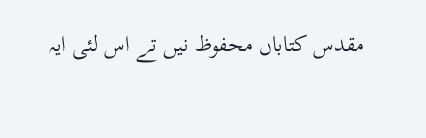مقدس کتاباں محفوظ نيں تے اس لئی ایہ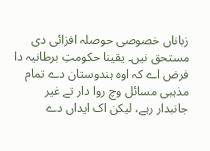زباناں خصوصی حوصلہ افزائی دی مستحق نيں۔ یقینا حکومتِ برطانیہ دا فرض اے کہ اوہ ہندوستان دے تمام مذہبی مسائل وچ روا دار تے غیر جانبدار رہے، لیکن اک ایداں دے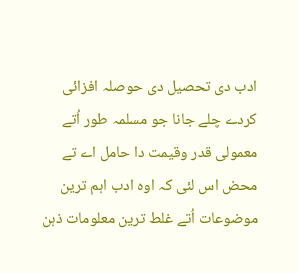ادب دی تحصیل دی حوصلہ افزائی کردے چلے جانا جو مسلمہ طور اُتے معمولی قدر وقیمت دا حامل اے تے محض اس لئی کہ اوہ ادب اہم ترین موضوعات اُتے غلط ترین معلومات ذہن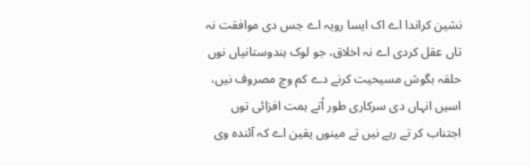نشین کراندا اے اک ایسا رویہ اے جس دی موافقت نہ تاں عقل کردی اے نہ اخلاق، جو لوک ہندوستانیاں نوں حلقہ بگوش مسیحیت کرنے دے کم وچ مصروف نيں، اسيں انہاں دی سرکاری طور اُتے ہمت افزائی توں اجتناب کر تے رہے نيں تے مینوں یقین اے کہ آئندہ وی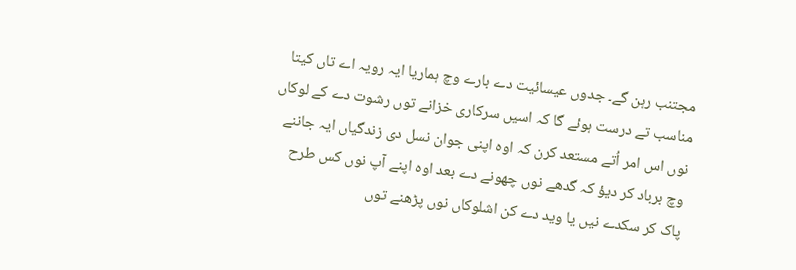مجتنب رہن گے۔ جدوں عیسائیت دے بارے وچ ہماریا ایہ رویہ اے تاں کيتا مناسب تے درست ہوئے گا کہ اسيں سرکاری خزانے توں رشوت دے کے لوکاں نوں اس امر اُتے مستعد کرن کہ اوہ اپنی جوان نسل دی زندگیاں ایہ جاننے وچ برباد کر دیؤ کہ گدھے نوں چھونے دے بعد اوہ اپنے آپ نوں کس طرح پاک کر سکدے نيں یا وید دے کن اشلوکاں نوں پڑھنے توں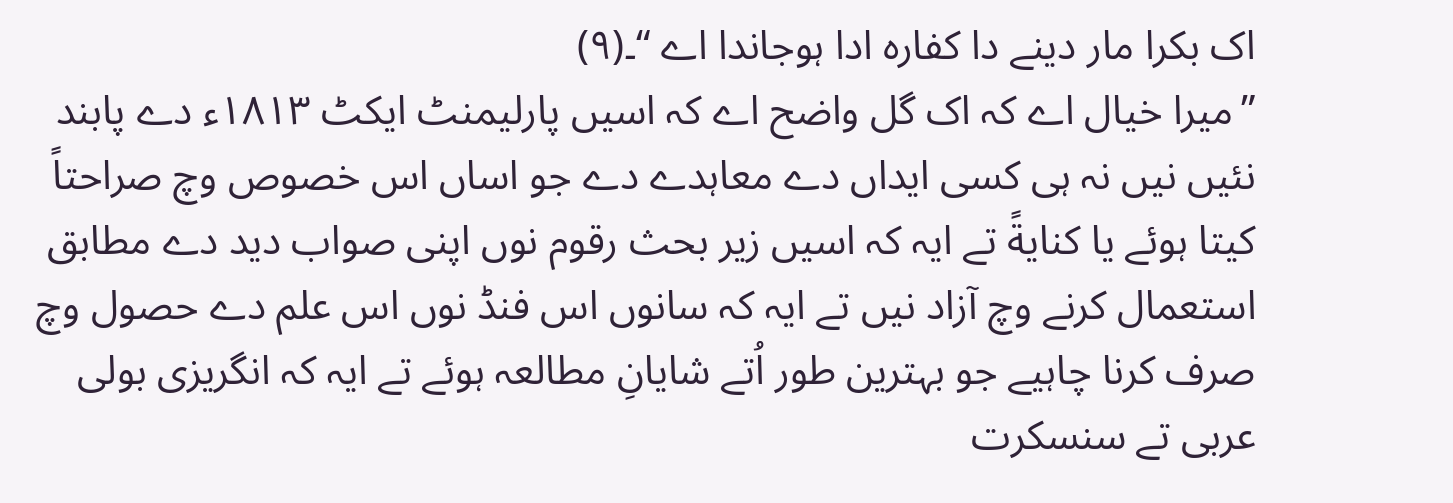اک بکرا مار دینے دا کفارہ ادا ہوجاندا اے “۔(۹)
”میرا خیال اے کہ اک گل واضح اے کہ اسيں پارلیمنٹ ایکٹ ۱۸۱۳ء دے پابند نئيں نيں نہ ہی کسی ایداں دے معاہدے دے جو اساں اس خصوص وچ صراحتاً کيتا ہوئے یا کنایةً تے ایہ کہ اسيں زیر بحث رقوم نوں اپنی صواب دید دے مطابق استعمال کرنے وچ آزاد نيں تے ایہ کہ سانوں اس فنڈ نوں اس علم دے حصول وچ صرف کرنا چاہیے جو بہترین طور اُتے شایانِ مطالعہ ہوئے تے ایہ کہ انگریزی بولی عربی تے سنسکرت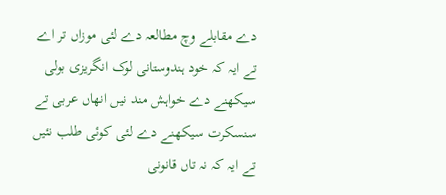دے مقابلے وچ مطالعہ دے لئی موزاں تر اے تے ایہ کہ خود ہندوستانی لوک انگریزی بولی سیکھنے دے خواہش مند نيں انھاں عربی تے سنسکرت سیکھنے دے لئی کوئی طلب نئيں تے ایہ کہ نہ تاں قانونی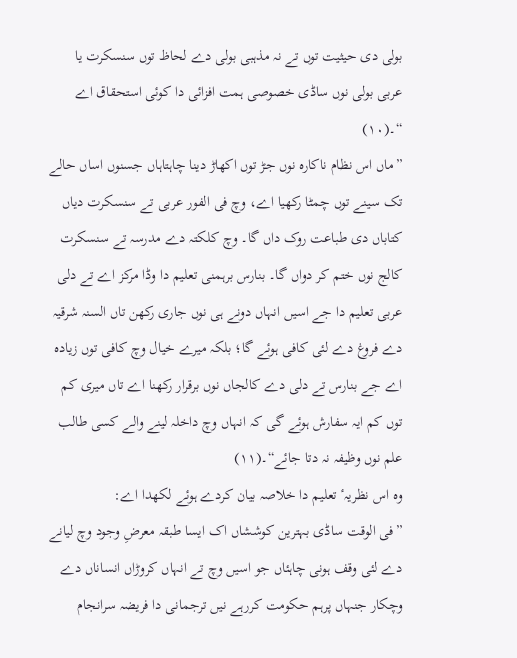بولی دی حیثیت توں تے نہ مذہبی بولی دے لحاظ توں سنسکرت یا عربی بولی نوں ساڈی خصوصی ہمت افزائی دا کوئی استحقاق اے “۔(۱۰)
”ماں اس نظام ناکارہ نوں جڑ توں اکھاڑ دینا چاہتاہاں جسنوں اساں حالے تک سینے توں چمٹا رکھیا اے، وچ فی الفور عربی تے سنسکرت دیاں کتاباں دی طباعت روک داں گا۔ وچ کلکتہ دے مدرسہ تے سنسکرت کالج نوں ختم کر دواں گا۔ بنارس برہمنی تعلیم دا وڈا مرکز اے تے دلی عربی تعلیم دا جے اسيں انہاں دونے ہی نوں جاری رکھن تاں السنہ شرقیہ دے فروغ دے لئی کافی ہوئے گا؛ بلکہ میرے خیال وچ کافی توں زیادہ اے جے بنارس تے دلی دے کالجاں نوں برقرار رکھنا اے تاں میری کم توں کم ایہ سفارش ہوئے گی کہ انہاں وچ داخلہ لینے والے کسی طالب علم نوں وظیفہ نہ دتا جائے“۔(۱۱)
وہ اس نظریہٴ تعلیم دا خلاصہ بیان کردے ہوئے لکھدا اے:
”فی الوقت ساڈی بہترین کوششاں اک ایسا طبقہ معرضِ وجود وچ لیانے دے لئی وقف ہونی چاہئاں جو اسيں وچ تے انہاں کروڑاں انساناں دے وچکار جنہاں پرہم حکومت کررہے نيں ترجمانی دا فریضہ سرانجام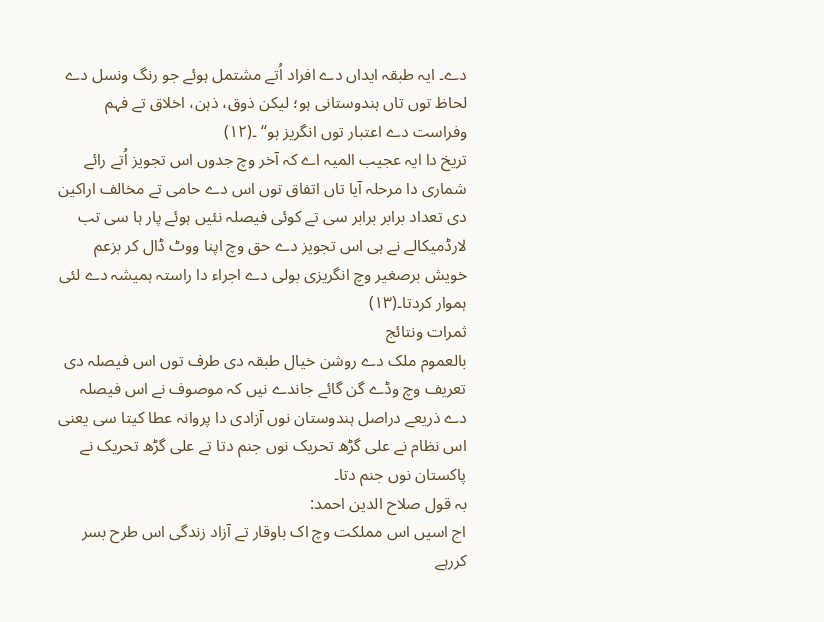دے۔ ایہ طبقہ ایداں دے افراد اُتے مشتمل ہوئے جو رنگ ونسل دے لحاظ توں تاں ہندوستانی ہو؛ لیکن ذوق، ذہن، اخلاق تے فہم وفراست دے اعتبار توں انگریز ہو“ ۔(۱۲)
تریخ دا ایہ عجیب المیہ اے کہ آخر وچ جدوں اس تجویز اُتے رائے شماری دا مرحلہ آیا تاں اتفاق توں اس دے حامی تے مخالف اراکین دی تعداد برابر برابر سی تے کوئی فیصلہ نئيں ہوئے پار ہا سی تب لارڈمیکالے نے ہی اس تجویز دے حق وچ اپنا ووٹ ڈال کر بزعم خویش برصغیر وچ انگریزی بولی دے اجراء دا راستہ ہمیشہ دے لئی ہموار کردتا۔(۱۳)
ثمرات ونتائج
بالعموم ملک دے روشن خیال طبقہ دی طرف توں اس فیصلہ دی تعریف وچ وڈے گن گائے جاندے نيں کہ موصوف نے اس فیصلہ دے ذریعے دراصل ہندوستان نوں آزادی دا پروانہ عطا کيتا سی یعنی اس نظام نے علی گڑھ تحریک نوں جنم دتا تے علی گڑھ تحریک نے پاکستان نوں جنم دتا۔
بہ قول صلاح الدین احمد:
اج اسيں اس مملکت وچ اک باوقار تے آزاد زندگی اس طرح بسر کررہے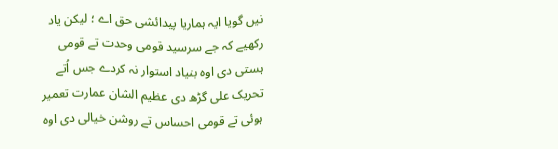نيں گویا ایہ ہماریا پیدائشی حق اے ؛ لیکن یاد رکھیے کہ جے سرسید قومی وحدت تے قومی ہستی دی اوہ بنیاد استوار نہ کردے جس اُتے تحریک علی گڑھ دی عظیم الشان عمارت تعمیر ہوئی تے قومی احساس تے روشن خیالی دی اوہ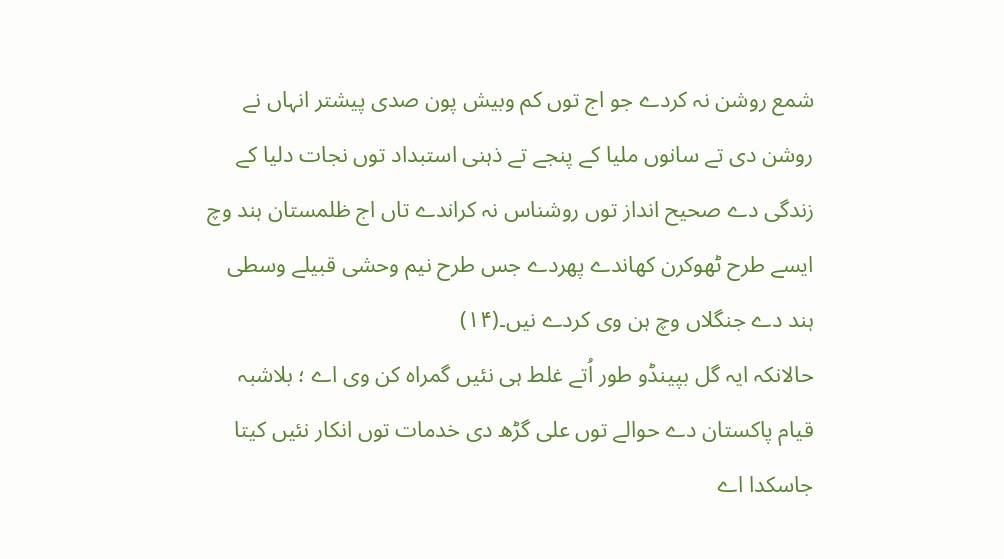شمع روشن نہ کردے جو اج توں کم وبیش پون صدی پیشتر انہاں نے روشن دی تے سانوں ملیا کے پنجے تے ذہنی استبداد توں نجات دلیا کے زندگی دے صحیح انداز توں روشناس نہ کراندے تاں اج ظلمستان ہند وچ ايسے طرح ٹھوکرن کھاندے پھردے جس طرح نیم وحشی قبیلے وسطی ہند دے جنگلاں وچ ہن وی کردے نيں۔(۱۴)
حالانکہ ایہ گل بپینڈو طور اُتے غلط ہی نئيں گمراہ کن وی اے ؛ بلاشبہ قیام پاکستان دے حوالے توں علی گڑھ دی خدمات توں انکار نئيں کيتا جاسکدا اے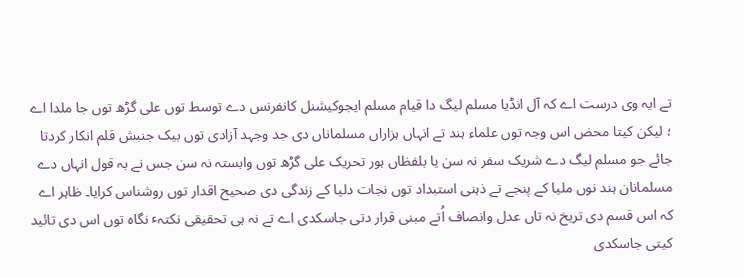تے ایہ وی درست اے کہ آل انڈیا مسلم لیگ دا قیام مسلم ایجوکیشنل کانفرنس دے توسط توں علی گڑھ توں جا ملدا اے ؛ لیکن کيتا محض اس وجہ توں علماء ہند تے انہاں ہزاراں مسلماناں دی جد وجہد آزادی توں بیک جنبش قلم انکار کردتا جائے جو مسلم لیگ دے شریک سفر نہ سن یا بلفظاں ہور تحریک علی گڑھ توں وابستہ نہ سن جس نے بہ قول انہاں دے مسلمانان ہند نوں ملیا کے پنجے تے ذہنی استبداد توں نجات دلیا کے زندگی دی صحیح اقدار توں روشناس کرایا۔ ظاہر اے کہ اس قسم دی تریخ نہ تاں عدل وانصاف اُتے مبنی قرار دتی جاسکدی اے تے نہ ہی تحقیقی نکتہٴ نگاہ توں اس دی تائید کيتی جاسکدی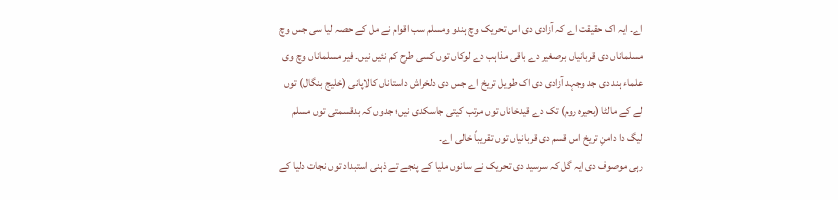اے۔ ایہ اک حقیقت اے کہ آزادی دی اس تحریک وچ ہندو ومسلم سب اقوام نے مل کے حصہ لیا سی جس وچ مسلماناں دی قربانیاں برصغیر دے باقی مذاہب دے لوکاں توں کسی طرح کم نئيں نيں۔ فیر مسلماناں وچ وی علماء ہند دی جد وجہد آزادی دی اک طویل تریخ اے جس دی دلخراش داستاناں کالاپانی (خلیج بنگال) توں لے کے مالٹا (بحیرہ روم) تک دے قیدخاناں توں مرتب کيتی جاسکدی نيں؛ جدوں کہ بدقسمتی توں مسلم لیگ دا دامنِ تریخ اس قسم دی قربانیاں توں تقریباً خالی اے۔
رہی موصوف دی ایہ گل کہ سرسید دی تحریک نے سانوں ملیا کے پنجے تے ذہنی استبداد توں نجات دلیا کے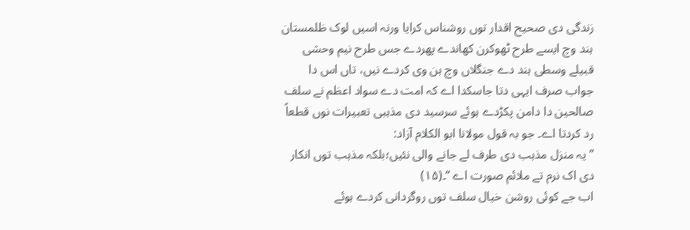زندگی دی صحیح اقدار توں روشناس کرایا ورنہ اسيں لوک ظلمستان ہند وچ ايسے طرح ٹھوکرن کھاندے پھردے جس طرح نیم وحشی قبیلے وسطی ہند دے جنگلاں وچ ہن وی کردے نيں، تاں اس دا جواب صرف ایہی دتا جاسکدا اے کہ امت دے سواد اعظم نے سلف صالحین دا دامن پکڑدے ہوئے سرسید دی مذہبی تعبیرات نوں قطعاً رد کردتا اے۔ جو بہ قول مولانا ابو الکلام آزاد:
”یہ منزل مذہب دی طرف لے جانے والی نئيں؛بلکہ مذہب توں انکار دی اک نرم تے ملائم صورت اے “۔(۱۵)
اب جے کوئی روشن خیال سلف توں روگردانی کردے ہوئے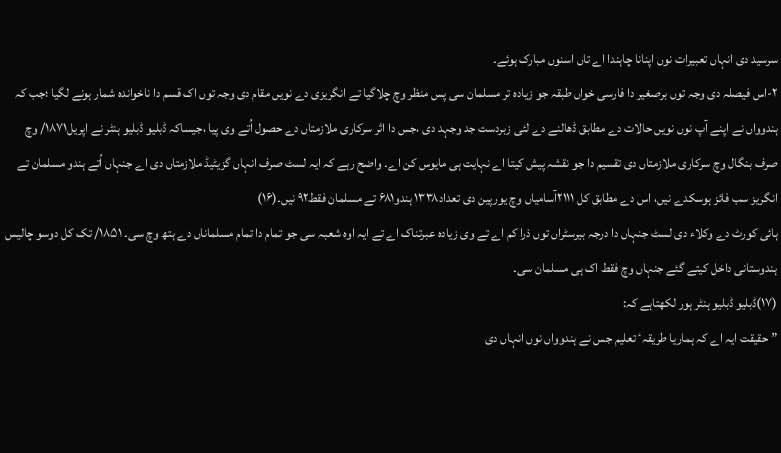سرسید دی انہاں تعبیرات نوں اپنانا چاہندا اے تاں اسنوں مبارک ہوئے۔
۲-اس فیصلہ دی وجہ توں برصغیر دا فارسی خواں طبقہ جو زیادہ تر مسلمان سی پس منظر وچ چلاگیا تے انگریزی دے نويں مقام دی وجہ توں اک قسم دا ناخواندہ شمار ہونے لگیا ؛جب کہ ہندوواں نے اپنے آپ نوں نويں حالات دے مطابق ڈھالنے دے لئی زبردست جد وجہد دی ،جس دا اثر سرکاری ملازمتاں دے حصول اُتے وی پيا ،جیساکہ ڈبلیو ڈبلیو ہنٹر نے اپریل۱۸۷۱/ وچ صرف بنگال وچ سرکاری ملازمتاں دی تقسیم دا جو نقشہ پیش کيتا اے نہایت ہی مایوس کن اے۔ واضح رہے کہ ایہ لسٹ صرف انہاں گزیٹیڈ ملازمتاں دی اے جنہاں اُتے ہندو مسلمان تے انگریز سب فائز ہوسکدے نيں، اس دے مطابق کل ۲۱۱۱آسامیاں وچ یورپین دی تعداد۱۳۳۸ ہندو۶۸۱ تے مسلمان فقط۹۲ نيں۔(۱۶)
ہائی کورٹ دے وکلاء دی لسٹ جنہاں دا درجہ بیرسٹراں توں ذرا کم اے تے وی زیادہ عبرتناک اے تے ایہ اوہ شعبہ سی جو تمام دا تمام مسلماناں دے ہتھ وچ سی۔ ۱۸۵۱/ تک کل دوسو چالیس ہندوستانی داخل کیتے گئے جنہاں وچ فقط اک ہی مسلمان سی۔
(۱۷)ڈبلیو ڈبلیو ہنٹر ہور لکھتاہے کہ:
”حقیقت ایہ اے کہ ہماریا طریقہٴ تعلیم جس نے ہندوواں نوں انہاں دی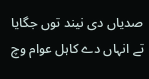صدیاں دی نیند توں جگایا تے انہاں دے کاہل عوام وچ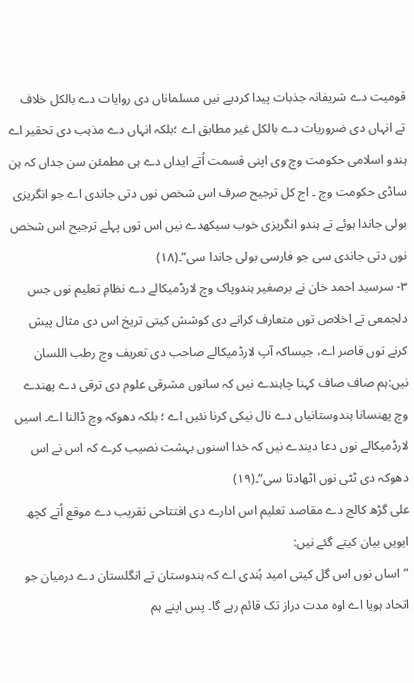قومیت دے شریفانہ جذبات پیدا کردیے نيں مسلماناں دی روایات دے بالکل خلاف تے انہاں دی ضروریات دے بالکل غیر مطابق اے ؛بلکہ انہاں دے مذہب دی تحقیر اے ہندو اسلامی حکومت وچ وی اپنی قسمت اُتے ایداں دے ہی مطمئن سن جداں کہ ہن ساڈی حکومت وچ ۔ اج کل ترجیح صرف اس شخص نوں دتی جاندی اے جو انگریزی بولی جاندا ہوئے تے ہندو انگریزی خوب سیکھدے نيں اس توں پہلے ترجیح اس شخص نوں دتی جاندی سی جو فارسی بولی جاندا سی“۔(۱۸)
۳- سرسید احمد خان نے برصغیر ہندوپاک وچ لارڈمیکالے دے نظامِ تعلیم نوں جس دلجمعی تے اخلاص توں متعارف کرانے دی کوشش کيتی تریخ اس دی مثال پیش کرنے توں قاصر اے، جیساکہ آپ لارڈمیکالے صاحب دی تعریف وچ رطب اللسان نيں:ہم صاف صاف کہنا چاہندے نيں کہ سانوں مشرقی علوم دی ترقی دے پھندے وچ پھنسانا ہندوستانیاں دے نال نیکی کرنا نئيں اے ؛ بلکہ دھوکہ وچ ڈالنا اے۔ اسيں لارڈمیکالے نوں دعا دیندے نيں کہ خدا اسنوں بہشت نصیب کرے کہ اس نے اس دھوکہ دی ٹٹی نوں اٹھادتا سی“۔(۱۹)
علی گڑھ کالج دے مقاصد تعلیم اس ادارے دی افتتاحی تقریب دے موقع اُتے کچھ ایويں بیان کیتے گئے نيں:
”اساں نوں اس گل کيتی امید ہُندی اے کہ ہندوستان تے انگلستان دے درمیان جو اتحاد ہويا اے اوہ مدت دراز تک قائم رہے گا۔ پس اپنے ہم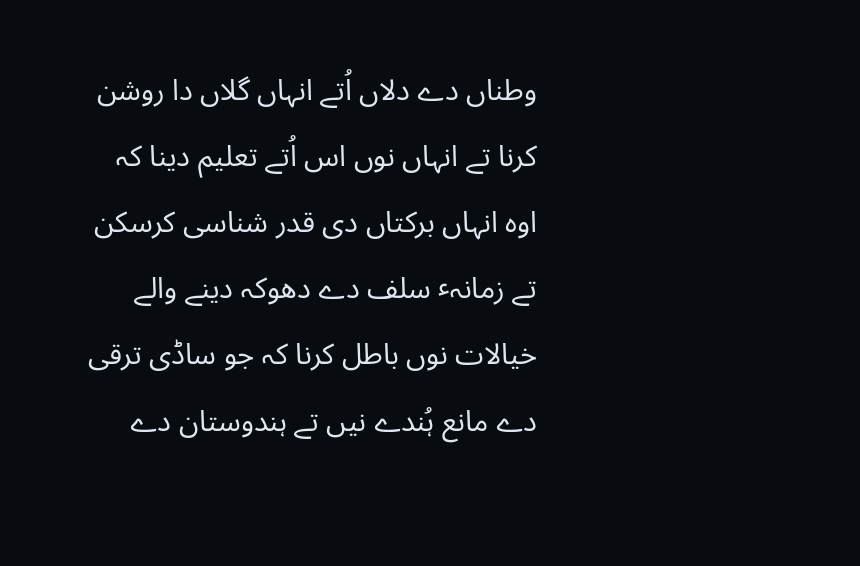وطناں دے دلاں اُتے انہاں گلاں دا روشن کرنا تے انہاں نوں اس اُتے تعلیم دینا کہ اوہ انہاں برکتاں دی قدر شناسی کرسکن تے زمانہٴ سلف دے دھوکہ دینے والے خیالات نوں باطل کرنا کہ جو ساڈی ترقی دے مانع ہُندے نيں تے ہندوستان دے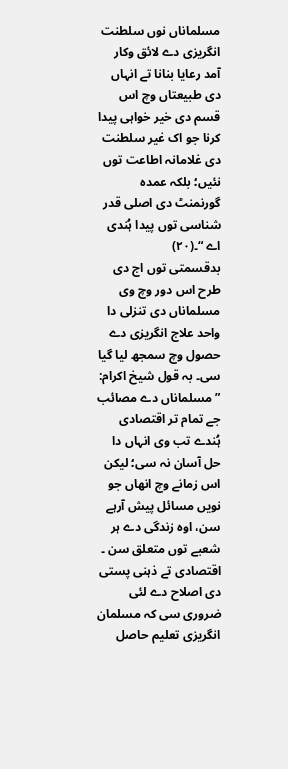مسلماناں نوں سلطنت انگریزی دے لائق وکار آمد رعایا بنانا تے انہاں دی طبیعتاں وچ اس قسم دی خیر خواہی پیدا کرنا جو اک غیر سلطنت دی غلامانہ اطاعت توں نئيں؛ بلکہ عمدہ گورنمنٹ دی اصلی قدر شناسی توں پیدا ہُندی اے “۔(۲۰)
بدقسمتی توں اج دی طرح اس دور وچ وی مسلماناں دی تنزلی دا واحد علاج انگریزی دے حصول وچ سمجھ لیا گیا سی۔ بہ قول شیخ اکرام:
”مسلماناں دے مصائب جے تمام تر اقتصادی ہُندے تب وی انہاں دا حل آسان نہ سی؛ لیکن اس زمانے وچ انھاں جو نويں مسائل پیش آرہے سن، اوہ زندگی دے ہر شعبے توں متعلق سن ۔ اقتصادی تے ذہنی پستی دی اصلاح دے لئی ضروری سی کہ مسلمان انگریزی تعلیم حاصل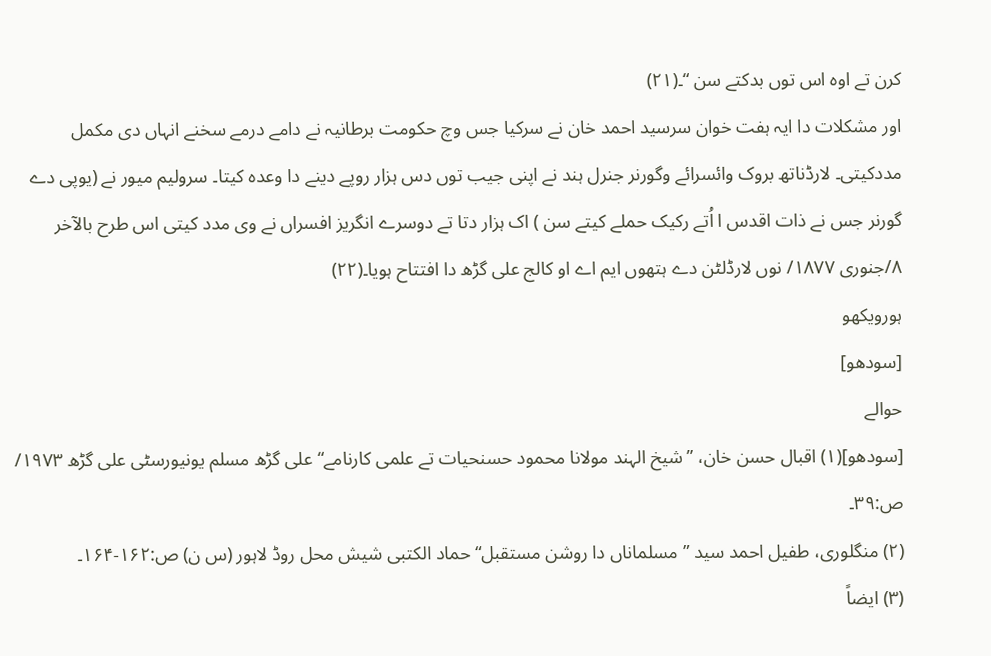کرن تے اوہ اس توں بدکتے سن “۔(۲۱)
اور مشکلات دا ایہ ہفت خوان سرسید احمد خان نے سرکیا جس وچ حکومت برطانیہ نے دامے درمے سخنے انہاں دی مکمل مددکيتی۔ لارڈناتھ بروک وائسرائے وگورنر جنرل ہند نے اپنی جیب توں دس ہزار روپے دینے دا وعدہ کيتا۔ سرولیم میور نے (یوپی دے گورنر جس نے ذات اقدس ا اُتے رکیک حملے کیتے سن ) اک ہزار دتا تے دوسرے انگریز افسراں نے وی مدد کيتی اس طرح بالآخر ۸/جنوری ۱۸۷۷/ نوں لارڈلٹن دے ہتھوں ایم اے او کالج علی گڑھ دا افتتاح ہويا۔(۲۲)
ہورویکھو
[سودھو]
حوالے
[سودھو](۱) اقبال حسن خان، ”شیخ الہند مولانا محمود حسنحیات تے علمی کارنامے“ علی گڑھ مسلم یونیورسٹی علی گڑھ ۱۹۷۳/ ص:۳۹۔
(۲) منگلوری، طفیل احمد سید ”مسلماناں دا روشن مستقبل“ حماد الکتبی شیش محل روڈ لاہور (س ن) ص:۱۶۲-۱۶۴۔
(۳) ایضاً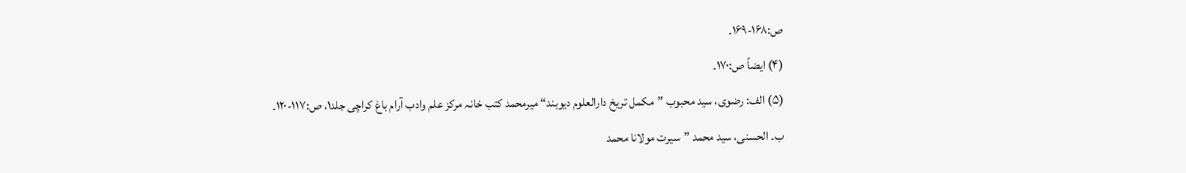ص:۱۶۸-۱۶۹۔
(۴) ایضاً ص:۱۷۰۔
(۵) الف: رضوی، سید محبوب ”مکمل تریخ دارالعلوم دیوبند“ میرمحمد کتب خانہ مرکز علم وادب آرام باغ کراچی جلد۱، ص:۱۱۷-۱۲۰۔
ب۔ الحسنی، سید محمد ”سیرت مولانا محمد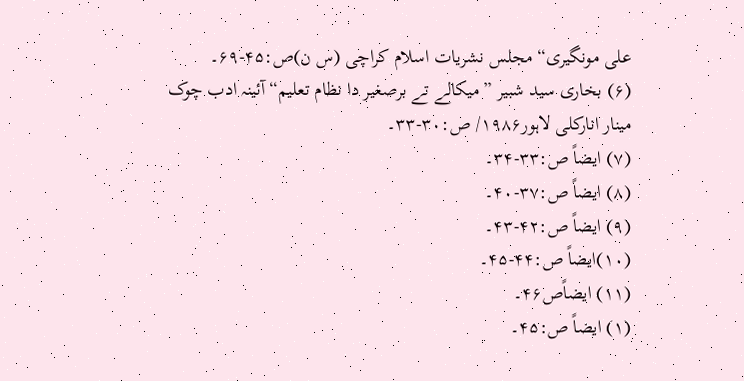علی مونگیری“ مجلس نشریات اسلام کراچی (س ن)ص:۴۵-۶۹۔
(۶) بخاری سید شبیر ”میکالے تے برصغیر دا نظام تعلیم“ آئینہ ادب چوک مینار انارکلی لاہور۱۹۸۶/ ص:۳۰-۳۳۔
(۷) ایضاً ص:۳۳-۳۴۔
(۸) ایضاً ص:۳۷-۴۰۔
(۹) ایضاً ص:۴۲-۴۳۔
(۱۰)ایضاً ص:۴۴-۴۵۔
(۱۱) ایضاًص۴۶۔
(۱) ایضاً ص:۴۵۔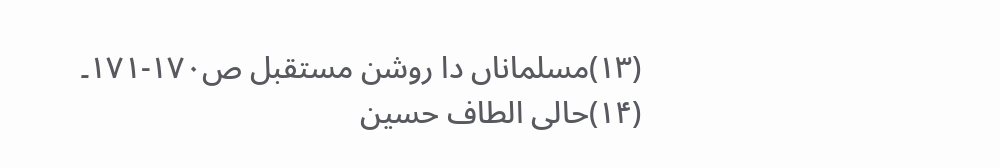(۱۳)مسلماناں دا روشن مستقبل ص۱۷۰-۱۷۱۔
(۱۴)حالی الطاف حسین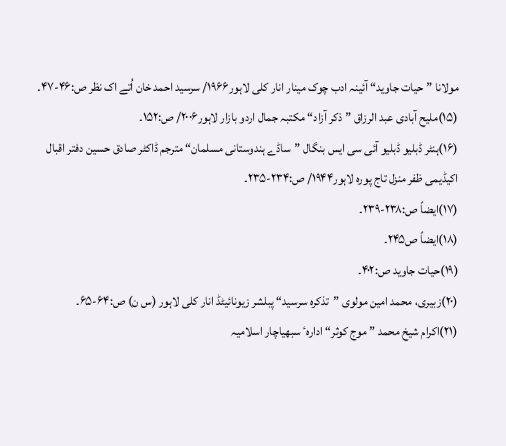مولانا ”حیات جاوید“ آئینہ ادب چوک مینار انار کلی لاہور۱۹۶۶/ سرسید احمد خان اُتے اک نظر ص:۴۶-۴۷۔
(۱۵)ملیح آبادی عبد الرزاق ”ذکر آزاد“ مکتبہ جمال اردو بازار لاہور۲۰۰۶/ ص:۱۵۲۔
(۱۶)ہنٹر ڈبلیو ڈبلیو آئی سی ایس بنگال ”ساڈے ہندوستانی مسلمان“ مترجم ڈاکٹر صادق حسین دفتر اقبال اکیڈیمی ظفر منزل تاج پورہ لاہور۱۹۴۴/ ص:۲۳۴-۲۳۵۔
(۱۷)ایضاً ص:۲۳۸-۲۳۹۔
(۱۸)ایضاً ص۲۴۵۔
(۱۹)حیات جاوید ص:۴۰۲۔
(۲۰)زبیری، محمد امین مولوی ”تذکرہ سرسید“ پبلشر زیونائیٹڈ انار کلی لاہور (س ن) ص:۶۴-۶۵۔
(۲۱)اکرام شیخ محمد ”موج کوثر“ ادارہٴ سبھیاچار اسلامیہ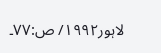لاہور۱۹۹۲/ ص:۷۷۔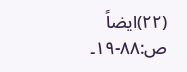(۲۲)ایضاً ص:۸۸-۱۹۔